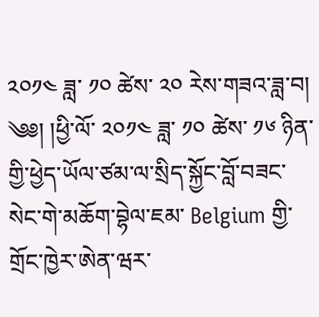༢༠༡༤ ཟླ་ ༡༠ ཚེས་ ༢༠ རེས་གཟའ་ཟླ་བ།
༄༅། །ཕྱི་ལོ་ ༢༠༡༤ ཟླ་ ༡༠ ཚེས་ ༡༦ ཉིན་གྱི་ཕྱེད་ཡོལ་ཙམ་ལ་སྲིད་སྐྱོང་བློ་བཟང་སེང་གེ་མཆོག་བྷེལ་ཇམ་ Belgium གྱི་གྲོང་ཁྱེར་ཨེན་ཝར་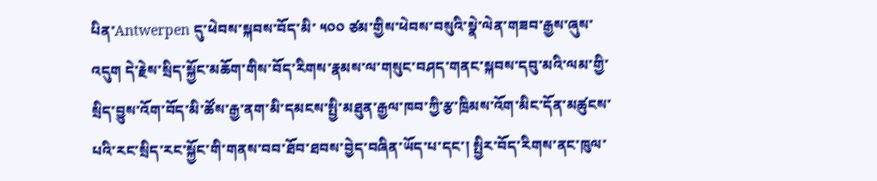པིན་Antwerpen དུ་ཕེབས་སྐབས་བོད་མི་ ༥༠༠ ཙམ་གྱིས་ཕེབས་བསུའི་སྣེ་ལེན་གཟབ་རྒྱས་ཞུས་འདུག དེ་རྗེས་སྲིད་སྐྱོང་མཆོག་གིས་བོད་རིགས་རྣམས་ལ་གསུང་བཤད་གནང་སྐབས་དབུ་མའི་ལམ་གྱི་སྲིད་བྱུས་འོག་བོད་མི་ཚོས་རྒྱ་ནག་མི་དམངས་སྤྱི་མཐུན་རྒྱལ་ཁབ་ཀྱི་རྩ་ཁྲིམས་འོག་མིང་དོན་མཚུངས་པའི་རང་སྲིད་རང་སྐྱོང་གི་གནས་བབ་ཐོབ་ཐབས་བྱེད་བཞིན་ཡོད་པ་དང་། སྤྱིར་བོད་རིགས་ནང་ཁུལ་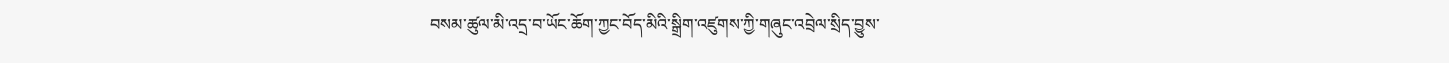བསམ་ཚུལ་མི་འདྲ་བ་ཡོང་ཆོག་ཀྱང་བོད་མིའི་སྒྲིག་འཛུགས་ཀྱི་གཞུང་འབྲེལ་སྲིད་བྱུས་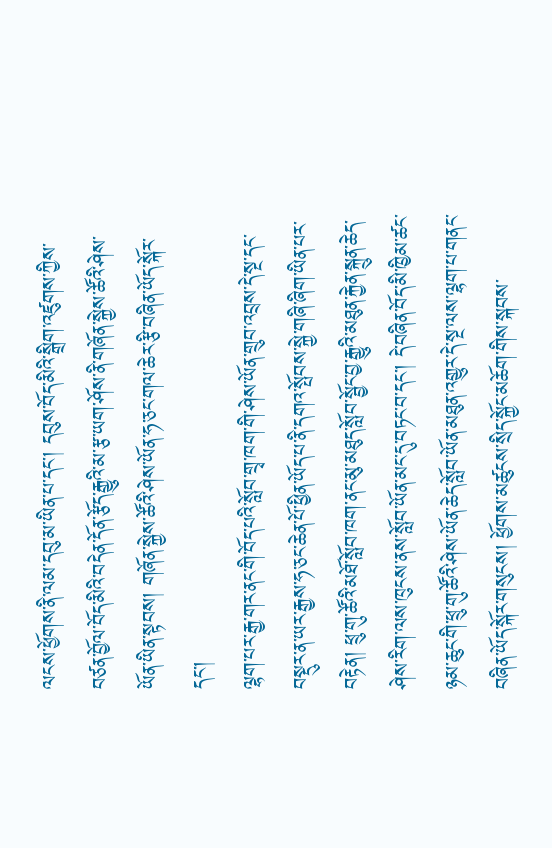ལངས་ཕྱོགས་ནི་ལམ་དབུ་མ་ཡིན་པ་དང་། དབུས་བོད་མིའི་སྒྲིག་འཛུགས་ཀྱིས་བཙན་བྱོལ་བོད་མིའི་བདེན་དོན་རྩོད་རྒྱུའི་མ་རྩ་ཡག་ཤོས་ནི་གཞོན་སྐྱེས་ཚོའི་ཤེས་ཡོན་ཡིན་སྟབས། གཞོན་སྐྱེས་ཚོའི་ཤེས་ཡོན་ཧ་ཅང་གལ་ཆེར་རྩི་བཞིན་ཡོད་སྐོར་དང་།
ལྷག་པར་རྒྱ་གར་ནང་གི་བོད་པའི་སློབ་གྲྭ་ཁག་གི་ཤེས་ཡོན་གྲུབ་འབྲས་དེ་སྔ་དང་བསྡུར་ན་ཡར་རྒྱས་ཧ་ཅང་ཆེན་པོ་ཕྱིན་ཡོད་པ་ནི་དགའ་སྤོབས་སྐྱེ་གཞི་ཞིག་ཡིན་པར་བརྟེན། ཕྲུ་གུ་ཚོའི་མཐོ་སློབ་ཁག་ནང་མུ་མཐུད་སློབ་སྦྱོང་བྱ་རྒྱུའི་མཐུན་རྐྱེན་སྐྲུན་ཆེད་ཤེས་རིག་ལས་ཁུངས་ནས་སློབ་ཡོན་མང་དུ་བཏང་བ་དང་། དེ་བཞིན་བོད་མི་ཁྱིམ་ཚང་ཉམ་ཆུང་གི་ཕྲུ་གུ་ཚོའི་ཤེས་ཡོན་ཆེད་སློབ་ཡོན་མཐུན་འགྱུར་དེ་སྔ་ལས་ལྷག་པ་གནང་བཞིན་ཡོད་སྐོར་གསུངས། ཕྱོགས་མཚུངས་སྲིད་སྐྱོང་མཆོག་གིས་སྐབས་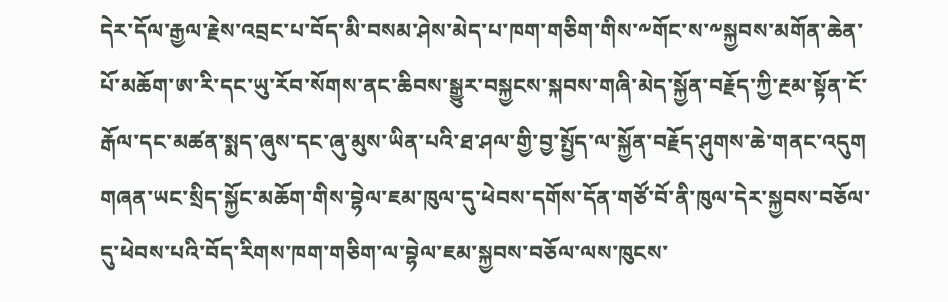དེར་དོལ་རྒྱལ་རྗེས་འབྲང་པ་བོད་མི་བསམ་ཤེས་མེད་པ་ཁག་གཅིག་གིས་༸གོང་ས་༸སྐྱབས་མགོན་ཆེན་པོ་མཆོག་ཨ་རི་དང་ཡུ་རོབ་སོགས་ནང་ཆིབས་སྒྱུར་བསྐྱངས་སྐབས་གཞི་མེད་སྐྱོན་བརྗོད་ཀྱི་རྔམ་སྟོན་ངོ་རྒོལ་དང་མཚན་སྨད་ཞུས་དང་ཞུ་མུས་ཡིན་པའི་ཐ་ཤལ་གྱི་བྱ་སྤྱོད་ལ་སྐྱོན་བརྗོད་ཤུགས་ཆེ་གནང་འདུག
གཞན་ཡང་སྲིད་སྐྱོང་མཆོག་གིས་བྷེལ་ཇམ་ཁུལ་དུ་ཕེབས་དགོས་དོན་གཙོ་བོ་ནི་ཁུལ་དེར་སྐྱབས་བཅོལ་དུ་ཕེབས་པའི་བོད་རིགས་ཁག་གཅིག་ལ་བྷེལ་ཇམ་སྐྱབས་བཅོལ་ལས་ཁུངས་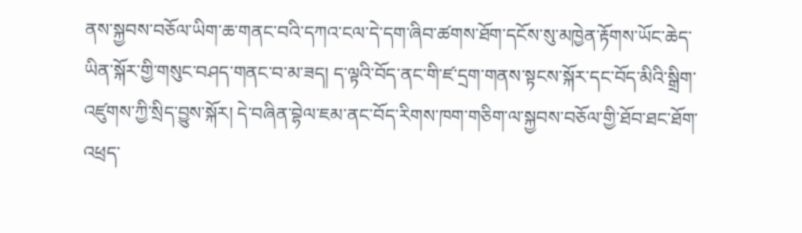ནས་སྐྱབས་བཅོལ་ཡིག་ཆ་གནང་བའི་དཀའ་ངལ་དེ་དག་ཞིབ་ཚགས་ཐོག་དངོས་སུ་མཁྱེན་རྟོགས་ཡོང་ཆེད་ཡིན་སྐོར་གྱི་གསུང་བཤད་གནང་བ་མ་ཟད། ད་ལྟའི་བོད་ནང་གི་ཛ་དྲག་གནས་སྟངས་སྐོར་དང་བོད་མིའི་སྒྲིག་འཛུགས་ཀྱི་སྲིད་བྱུས་སྐོར། དེ་བཞིན་བྷེལ་ཇམ་ནང་བོད་རིགས་ཁག་གཅིག་ལ་སྐྱབས་བཅོལ་གྱི་ཐོབ་ཐང་ཐོག་འཕྲད་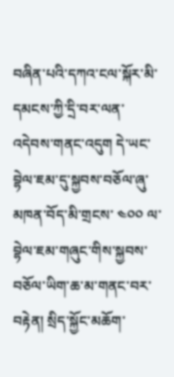བཞིན་པའི་དཀའ་ངལ་སྐོར་མི་དམངས་ཀྱི་དྲི་བར་ལན་འདེབས་གནང་འདུག དེ་ཡང་བྷེལ་ཇམ་དུ་སྐྱབས་བཅོལ་ཞུ་མཁན་བོད་མི་གྲངས་ ༤༠༠ ལ་བྷེལ་ཇམ་གཞུང་གིས་སྐྱབས་བཅོལ་ཡིག་ཆ་མ་གནང་བར་བརྟེན། སྲིད་སྐྱོང་མཆོག་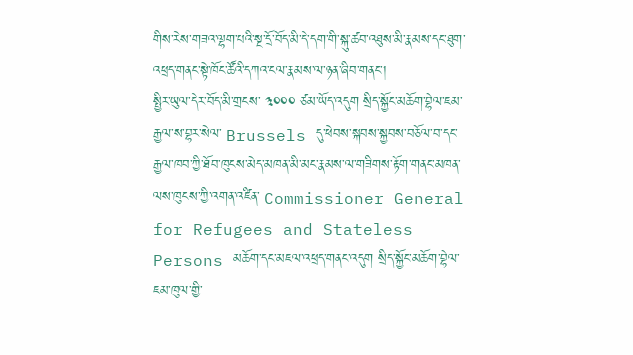གིས་རེས་གཟའ་ལྷག་པའི་སྔ་དྲོ་བོད་མི་དེ་དག་གི་སྐུ་ཚབ་འཐུས་མི་རྣམས་དང་ཐུག་འཕྲད་གནང་སྟེ་ཁོང་ཚོའི་དཀའ་ངལ་རྣམས་ལ་ཉན་ཞིབ་གནང་།
སྤྱིར་ཡུལ་དེར་བོད་མི་གྲངས་ ༣༠༠༠ ཙམ་ཡོད་འདུག སྲིད་སྐྱོང་མཆོག་བྷེལ་ཇམ་རྒྱལ་ས་བྷར་སེལ་ Brussels དུ་ཕེབས་སྐབས་སྐྱབས་བཅོལ་བ་དང་རྒྱལ་ཁབ་ཀྱི་ཐོབ་ཁུངས་མེད་མཁན་མི་མང་རྣམས་ལ་གཟིགས་རྟོག་གནང་མཁན་ལས་ཁུངས་ཀྱི་འགན་འཛིན་ Commissioner General for Refugees and Stateless Persons མཆོག་དང་མཇལ་འཕྲད་གནང་འདུག སྲིད་སྐྱོང་མཆོག་བྷེལ་ཇམ་ཁུལ་གྱི་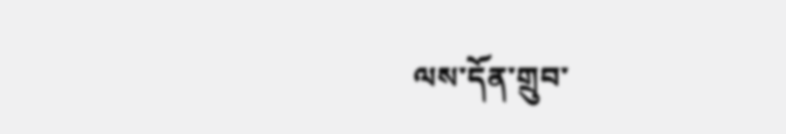ལས་དོན་གྲུབ་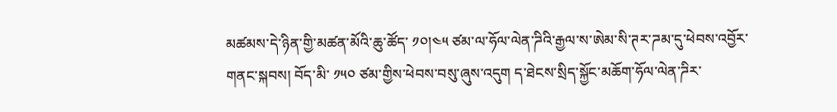མཚམས་དེ་ཉིན་གྱི་མཚན་མོའི་ཆུ་ཚོད་ ༡༠།༤༥ ཙམ་ལ་ཧོལ་ལེན་ཌིའི་རྒྱལ་ས་ཨེམ་སི་ཊར་ཌམ་དུ་ཕེབས་འབྱོར་གནང་སྐབས། བོད་མི་ ༡༥༠ ཙམ་གྱིས་ཕེབས་བསུ་ཞུས་འདུག ད་ཐེངས་སྲིད་སྐྱོང་མཆོག་ཧོལ་ལེན་ཌིར་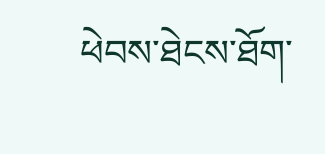ཕེབས་ཐེངས་ཐོག་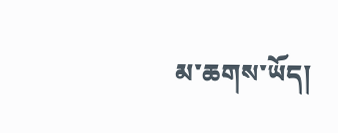མ་ཆགས་ཡོད།